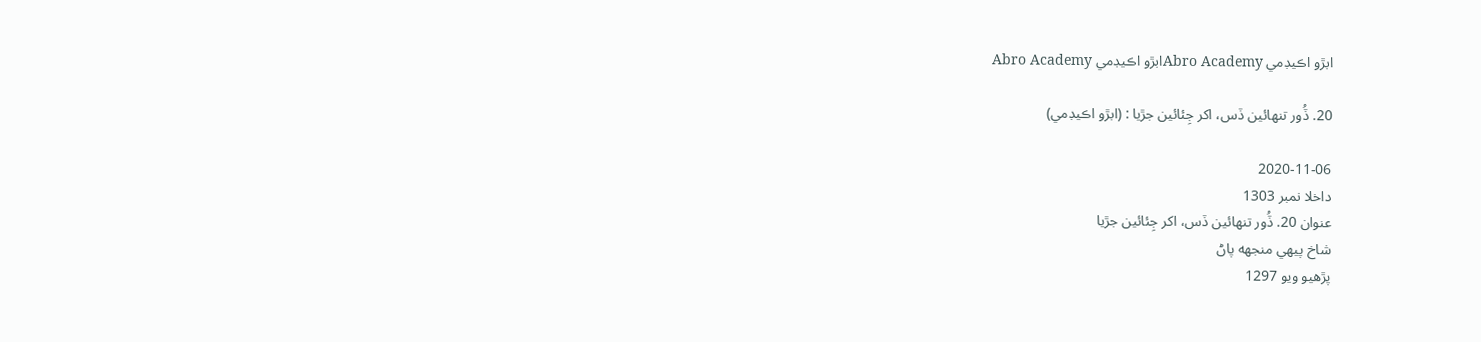ابڙو اڪيڊمي Abro Academyابڙو اڪيڊمي Abro Academy

20. ڏُور تنهائين ڏس، اکر جِئائين جڙيا : (ابڙو اڪيڊمي)

2020-11-06
داخلا نمبر 1303
عنوان 20. ڏُور تنهائين ڏس، اکر جِئائين جڙيا
شاخ پيهي منجهه پاڻ
پڙهيو ويو 1297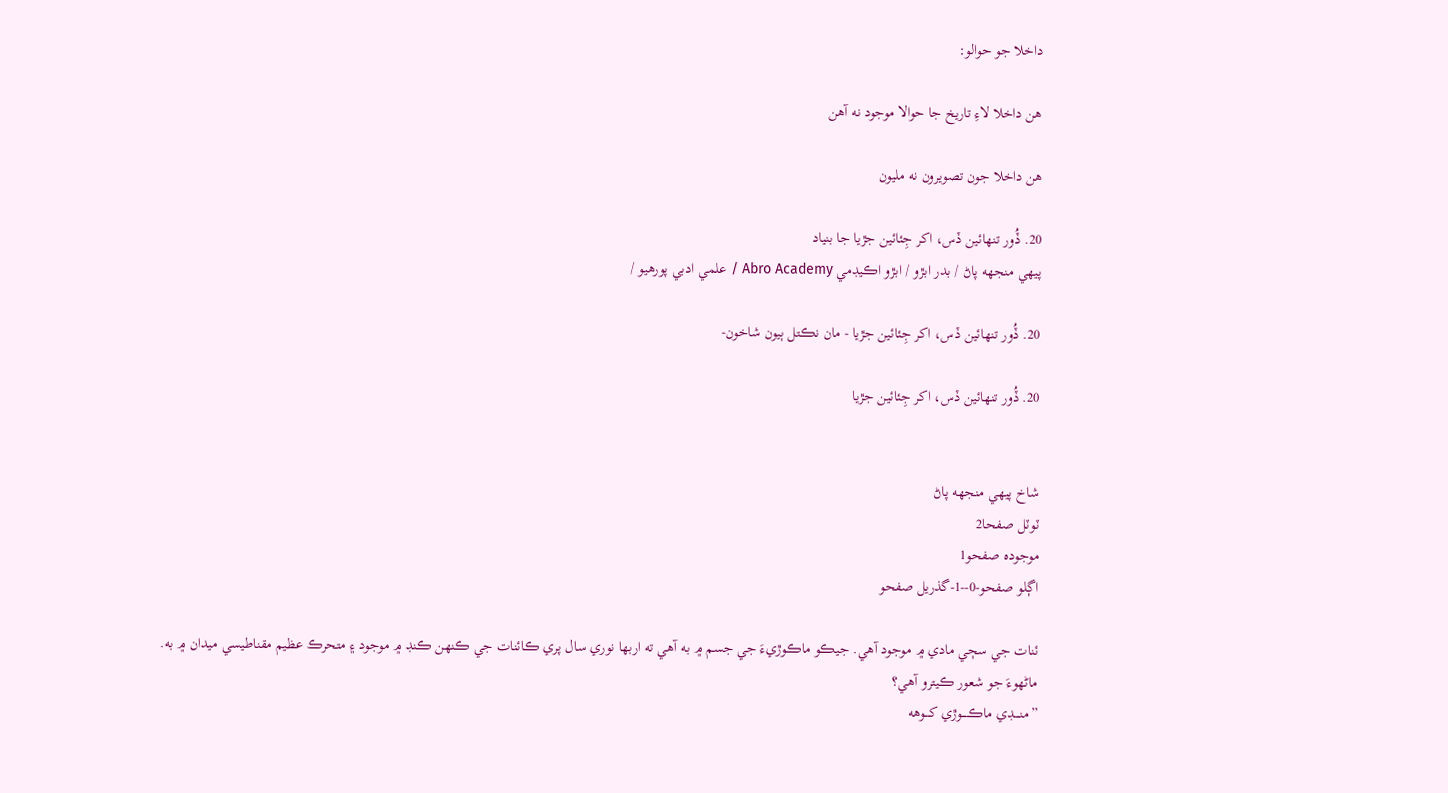داخلا جو حوالو:

هن داخلا لاءِ تاريخ جا حوالا موجود نه آهن

هن داخلا جون تصويرون نه مليون

20. ڏُور تنهائين ڏس، اکر جِئائين جڙيا جا بنياد
پيهي منجهه پاڻ / بدر ابڙو / ابڙو اڪيڊمي Abro Academy / علمي ادبي پورهيو /

20. ڏُور تنهائين ڏس، اکر جِئائين جڙيا - مان نڪتل ٻيون شاخون-

20. ڏُور تنهائين ڏس، اکر جِئائين جڙيا


شاخ پيهي منجهه پاڻ
ٽوٽل صفحا2
موجودہ صفحو1
اڳلو صفحو-0--1-گذريل صفحو

ئنات جي سڄي مادي ۾ موجود آهي. جيڪو ماڪوڙيءَ جي جسم ۾ به آهي ته اربها نوري سال پري ڪائنات جي ڪنهن ڪنڊ ۾ موجود ۽ متحرڪ عظيم مقناطيسي ميدان ۾ به.
ماڻهوءَ جو شعور ڪيترو آهي؟
”منــــڊي ماڪـــــوڙي کـــوهه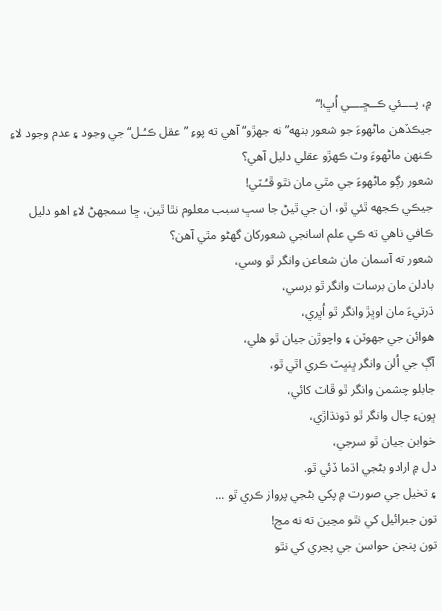۾، پــــئي ڪــڇــــي اُڀ!“
جيڪڏهن ماڻهوءَ جو شعور بنهه”نه جهڙو“ آهي ته پوءِ ”عقل ڪـُـل“ جي وجود ۽ عدم وجود لاءِ ڪنهن ماڻهوءَ وٽ ڪهڙو عقلي دليل آهي؟
شعور رڳو ماڻهوءَ جي مٿي مان نٿو ڦـُـٽي!
جيڪي ڪجهه ٿئي ٿو، ان جي ٿيڻ جا سڀ سبب معلوم نٿا ٿين، ڇا سمجهڻ لاءِ اهو دليل ڪافي ناهي ته ڪي علم اسانجي شعورکان گھڻو مٿي آهن؟
شعور ته آسمان مان شعاعن وانگر ٿو وسي،
بادلن مان برسات وانگر ٿو برسي،
ڌرتيءَ مان اوڀڙ وانگر ٿو اُڀري،
هوائن جي جهوٽن ۽ واچوڙن جيان ٿو هلي،
آڳ جي اُلن وانگر ڀنڀٽ ڪري اٿي ٿو،
جابلو چشمن وانگر ٿو ڦاٽ کائي،
ڀونءِ چال وانگر ٿو ڌونڌاڙي،
خوابن جيان ٿو سرجي،
دل ۾ ارادو بڻجي اڌما ڏئي ٿو.
۽ تخيل جي صورت ۾ پکي بڻجي پرواز ڪري ٿو ...
تون جبرائيل کي نٿو مڃين ته نه مڃ!
تون پنجن حواسن جي پڃري کي نٿو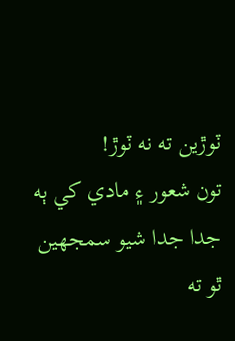ٽوڙين ته نه ٽوڙ!
تون شعور ۽ مادي کي ٻه جدا جدا شيو سمجهين ٿو ته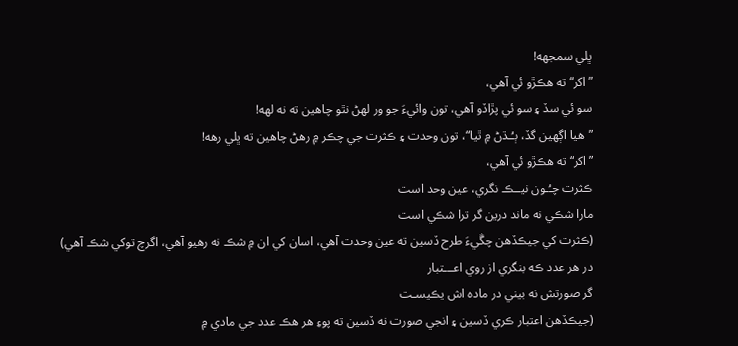ڀلي سمجهه!
”اکر“ ته هڪڙو ئي آهي،
سو ئي سڏ ۽ سو ئي پڙاڏو آهي، تون وائيءَ جو ور لهڻ نٿو چاهين ته نه لهه!
”هيا اڳهين گڏ، ٻـُـڌڻ ۾ ٿيا“، تون وحدت ۽ ڪثرت جي چڪر ۾ رهڻ چاهين ته ڀلي رهه!
”اکر“ ته هڪڙو ئي آهي،
ڪثرت چـُـون نيــڪ نگري، عين وحد است
مارا شڪي نه ماند درين گر ترا شڪي است
(ڪثرت کي جيڪڏهن چڱيءَ طرح ڏسين ته عين وحدت آهي، اسان کي ان ۾ شڪ نه رهيو آهي، اگرچ توکي شڪ آهي)
در هر عدد ڪه بنگري از روي اعـــتبار
گر صورتش نه بيني در ماده اش يڪيسـت
(جيڪڏهن اعتبار ڪري ڏسين ۽ انجي صورت نه ڏسين ته پوءِ هر هڪ عدد جي مادي ۾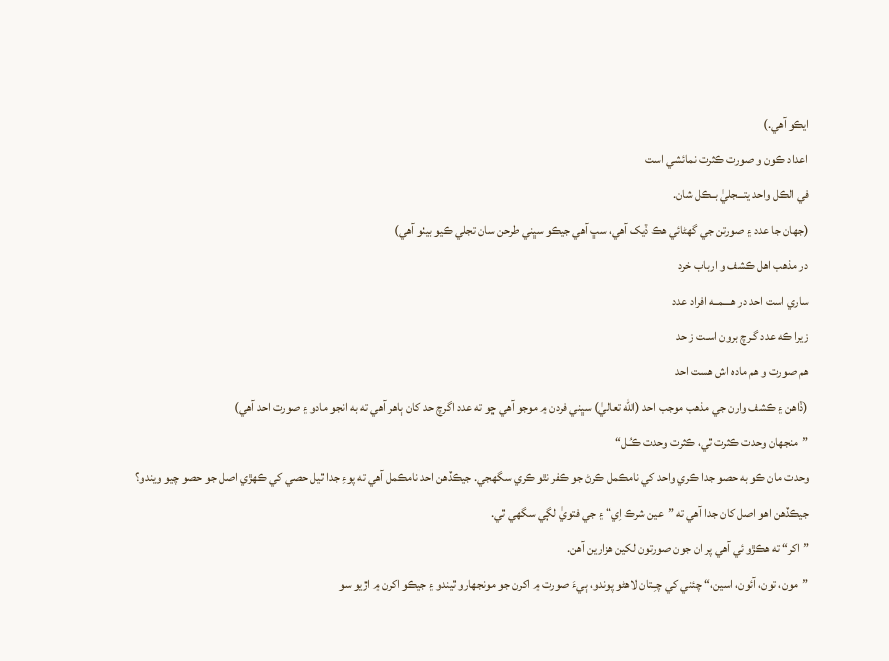ايڪو آهي.)
اعداد ڪون و صورت ڪثرت نمائشي است
في الڪل واحد يتـــجليٰ بــڪل شان.
(جهان جا عدد ۽ صورتن جي گھڻائي هڪ ڏيک آهي، سڀ آهي جيڪو سڀني طرحن سان تجلي ڪيو بيٺو آهي)
در مذهب اهل ڪشف و ارباب خرد
ساري است احد در هــــمــه افراد عدد
زيرا ڪه عدد گـرچ برون اسـت ز حد
هم صورت و هم ماده اش هست احد
(ڏاهن ۽ ڪشف وارن جي مذهب موجب احد (الله تعاليٰ) سڀني فردن ۾ موجو آهي ڇو ته عدد اگرچ حد کان ٻاهر آهي ته به انجو مادو ۽ صورت احد آهي)
”منجهان وحدت ڪثرت ٿي، ڪثرت وحدت ڪـُـل“
وحدت مان ڪو به حصو جدا ڪري واحد کي نامڪمل ڪرڻ جو ڪفر نٿو ڪري سگھجي. جيڪڏهن احد نامڪمل آهي ته پوءِ جدا ٿيل حصي کي ڪهڙي اصل جو حصو چيو ويندو؟
جيڪڏهن اهو اصل کان جدا آهي ته ”عين شرڪ اِي“ ۽ جي فتويٰ لڳي سگھي ٿي.
”اکر“ ته هڪڙو ئي آهي پر ان جون صورتون لکين هزارين آهن.
”مون، تون، آئون، اسين،“ چئني کي چـِـتان لاهڻو پوندو، ٻيءَ صورت ۾ اکرن جو مونجهارو ٿيندو ۽ جيڪو اکرن ۾ اڙيو سو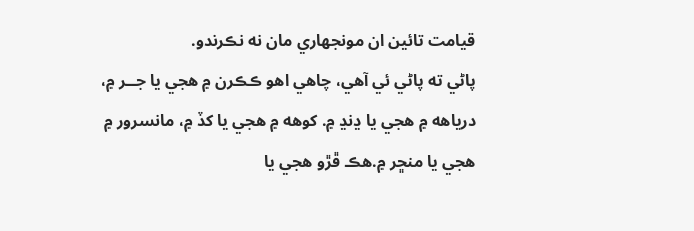قيامت تائين ان مونجهاري مان نه نڪرندو.
پاڻي ته پاڻي ئي آهي، چاهي اهو ڪڪرن ۾ هجي يا جــر ۾، درياهه ۾ هجي يا ڍنڍ ۾. کوهه ۾ هجي يا کڏ ۾، مانسرور ۾ هجي يا منڇر ۾.هڪ ڦڙو هجي يا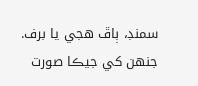سمنڊ، ٻاڦ هجي يا برف. جنهن کي جيڪا صورت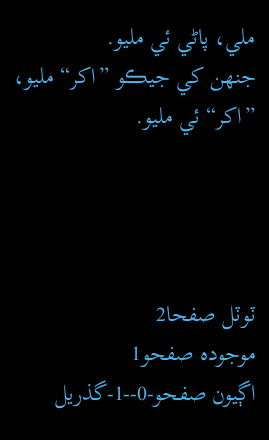ملي، پاڻي ئي مليو.
جنهن کي جيڪو ”اکر“ مليو، ”اکر“ ئي مليو.




ٽوٽل صفحا2
موجودہ صفحو1
اڳيون صفحو-0--1-گذريل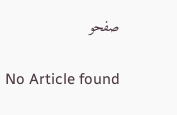صفحو

No Article found